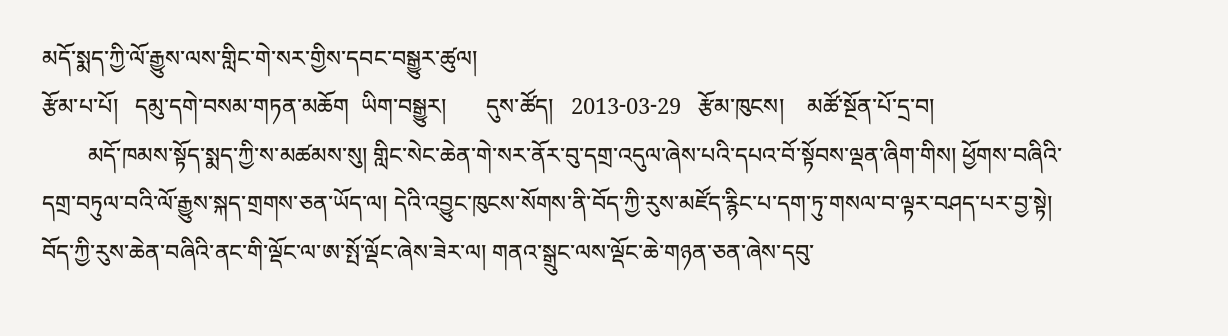མདོ་སྨད་ཀྱི་ལོ་རྒྱུས་ལས་གླིང་གེ་སར་གྱིས་དབང་བསྒྱུར་ཚུལ།
རྩོམ་པ་པོ།   དམུ་དགེ་བསམ་གཏན་མཆོག  ཡིག་བསྒྱུར།       དུས་ཚོད།   2013-03-29   རྩོམ་ཁུངས།    མཚོ་སྔོན་པོ་དྲ་བ།
        མདོ་ཁམས་སྟོད་སྨད་ཀྱི་ས་མཚམས་སུ། གླིང་སེང་ཆེན་གེ་སར་ནོར་བུ་དགྲ་འདུལ་ཞེས་པའི་དཔའ་བོ་སྟོབས་ལྡན་ཞིག་གིས། ཕྱོགས་བཞིའི་དགྲ་བཏུལ་བའི་ལོ་རྒྱུས་སྐད་གྲགས་ཅན་ཡོད་ལ། དེའི་འབྱུང་ཁུངས་སོགས་ནི་བོད་ཀྱི་རུས་མཛོད་རྙིང་པ་དག་ཏུ་གསལ་བ་ལྟར་བཤད་པར་བྱ་སྟེ། བོད་ཀྱི་རུས་ཆེན་བཞིའི་ནང་གི་ལྡོང་ལ་ཨ་སྤོ་ལྡོང་ཞེས་ཟེར་ལ། གནའ་སྒྲུང་ལས་ལྡོང་ཆེ་གཉན་ཅན་ཞེས་དབུ་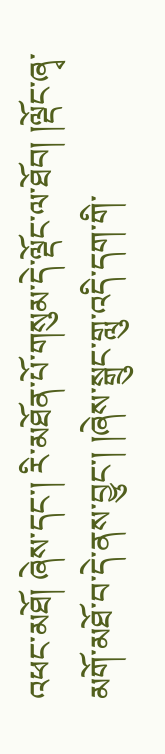འཕང་མཐོ། ཞེས་དང་། རི་མཐོན་པོ་གསུམ་དེ་ལྡོང་ལ་ཐོབ། །ལྡོང་ཞྭ་མགོ་མཐོ་བ་དེ་ནས་བྱུང་། །ཞེས་སྒྲུང་གླུ་འདི་དག་གི་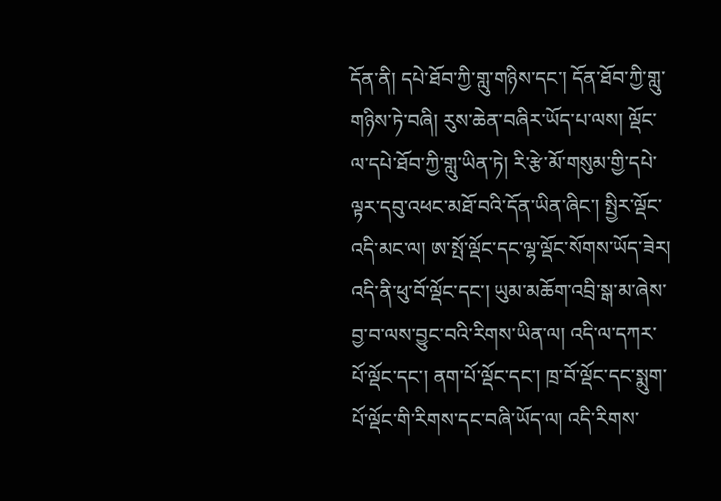དོན་ནི། དཔེ་ཐོབ་ཀྱི་གླུ་གཉིས་དང་། དོན་ཐོབ་ཀྱི་གླུ་གཉིས་ཏེ་བཞི། རུས་ཆེན་བཞིར་ཡོད་པ་ལས། ལྡོང་ལ་དཔེ་ཐོབ་ཀྱི་གླུ་ཡིན་ཏེ། རི་རྩེ་མོ་གསུམ་གྱི་དཔེ་ལྟར་དབུ་འཕང་མཐོ་བའི་དོན་ཡིན་ཞིང་། སྤྱིར་ལྡོང་འདི་མང་ལ། ཨ་སྤོ་ལྡོང་དང་ལྷ་ལྡོང་སོགས་ཡོད་ཟེར། འདི་ནི་ཕུ་བོ་ལྡོང་དང་། ཡུམ་མཆོག་འབྲི་སྒ་མ་ཞེས་བྱ་བ་ལས་བྱུང་བའི་རིགས་ཡིན་ལ། འདི་ལ་དཀར་པོ་ལྡོང་དང་། ནག་པོ་ལྡོང་དང་། ཁྲ་བོ་ལྡོང་དང་སྨུག་པོ་ལྡོང་གི་རིགས་དང་བཞི་ཡོད་ལ། འདི་རིགས་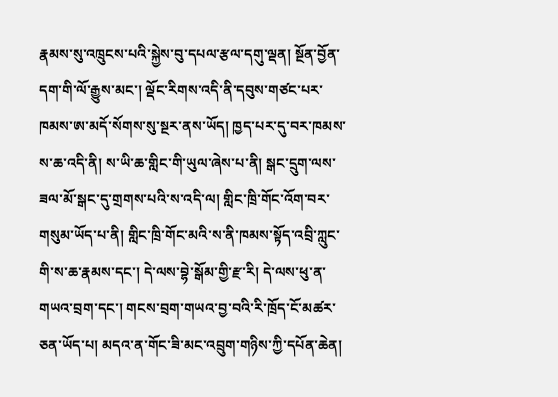རྣམས་སུ་འཁྲུངས་པའི་སྐྱེས་བུ་དཔལ་རྩལ་དགུ་ལྡན། སྔོན་བྱོན་དག་གི་ལོ་རྒྱུས་མང་། ལྡོང་རིགས་འདི་ནི་དབུས་གཙང་པར་ཁམས་ཨ་མདོ་སོགས་སུ་སྔར་ནས་ཡོད། ཁྱད་པར་དུ་བར་ཁམས་ས་ཆ་འདི་ནི། ས་ཡི་ཆ་གླིང་གི་ཡུལ་ཞེས་པ་ནི། སྒང་དྲུག་ལས་ཟལ་མོ་སྒང་དུ་གྲགས་པའི་ས་འདི་ལ། གླིང་ཁྲི་གོང་འོག་བར་གསུམ་ཡོད་པ་ནི། གླིང་ཁྲི་གོང་མའི་ས་ནི་ཁམས་སྟོད་འབྲི་ཀླུང་གི་ས་ཆ་རྣམས་དང་། དེ་ལས་བྷེ་སྒོམ་གྱི་རྫ་རི། དེ་ལས་ཕུ་ན་གཡའ་བྲག་དང་། གངས་བྲག་གཡའ་བྱ་བའི་རི་ཁྲོད་ངོ་མཚར་ཅན་ཡོད་པ། མདའ་ན་གོང་ཟི་མང་འབྲུག་གཉིས་ཀྱི་དཔོན་ཆེན།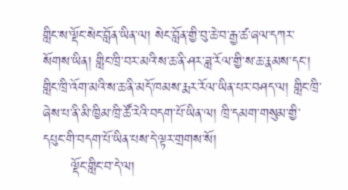གླིང་ས་ལྡོང་སེང་བློན་ཡིན་ལ། སེང་བློན་གྱི་བུ་ཆེ་བ་རྒྱ་ཚ་ཞལ་དཀར་སོགས་ཡིན། གླིང་ཁྲི་བར་མའི་ས་ཆ་ནི་ཤར་ཟླ་རོལ་གྱི་ས་ཆ་རྣམས་དང་། གླིང་ཁྲི་འོག་མའི་ས་ཆ་ནི་མདོ་ཁམས་རྨར་རོལ་ཡིན་པར་བཤད་ལ། གླིང་ཁྲི་ཞེས་པ་ནི་མི་ཁྱིམ་ཁྲི་ཚོ་རེའི་བདག་པོ་ཡིན་ལ། ཁྲི་དམག་གསུམ་གྱི་དཔུང་གི་བདག་པོ་ཡིན་པས་དེ་ལྟར་གྲགས་སོ།
      ལྡོང་གླིང་བ་དེ་ལ།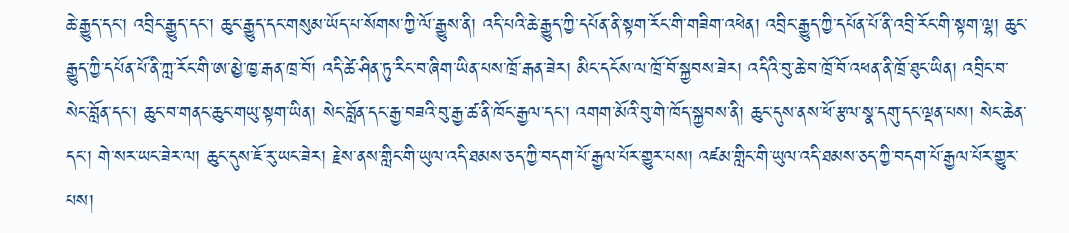ཆེ་རྒྱུད་དང་། འབྲིང་རྒྱུད་དང་། ཆུང་རྒྱུད་དང་གསུམ་ཡོད་པ་སོགས་ཀྱི་ལོ་རྒྱུས་ནི། འདི་པའི་ཆེ་རྒྱུད་ཀྱི་དཔོན་ནི་སྟག་རོང་གི་གཟིག་འཕེན། འབྲིང་རྒྱུད་ཀྱི་དཔོན་པོ་ནི་འབྲི་རོང་གི་སྟག་ལྷ། ཆུང་རྒྱུད་ཀྱི་དཔོན་པོ་ནི་ཀླ་རོང་གི་ཨ་མྱེ་ཁྱ་རྒན་ཁྲ་བོ། འདི་ཚེ་ཤིན་ཏུ་རིང་བ་ཞིག་ཡིན་པས་ཁྲོ་རྒན་ཟེར། མིང་དངོས་ལ་ཁྲོ་བོ་སྐྱབས་ཟེར། འདིའི་བུ་ཆེ་བ་ཁྲོ་བོ་འཕན་ནི་ཁྲོ་ཐུང་ཡིན། འབྲིང་བ་སེང་བློན་དང་། ཆུང་བ་གནང་ཆུང་གཡུ་སྟག་ཡིན། སེང་བློན་དང་རྒྱ་བཟའི་བུ་རྒྱ་ཚ་ནི་ཁོང་རྒྱལ་དང་། འགག་མོའི་བུ་གེ་ཁོད་སྐྱབས་ནི། ཆུང་དུས་ནས་ཕོ་རྩལ་སྣ་དགུ་དང་ལྡན་པས། སེང་ཆེན་དང་། གེ་སར་ཡང་ཟེར་ལ། ཆུང་དུས་ཇོ་རུ་ཡང་ཟེར། རྗེས་ནས་གླིང་གི་ཡུལ་འདི་ཐམས་ཅད་ཀྱི་བདག་པོ་རྒྱལ་པོར་གྱུར་པས། འཛམ་གླིང་གི་ཡུལ་འདི་ཐམས་ཅད་ཀྱི་བདག་པོ་རྒྱལ་པོར་གྱུར་པས།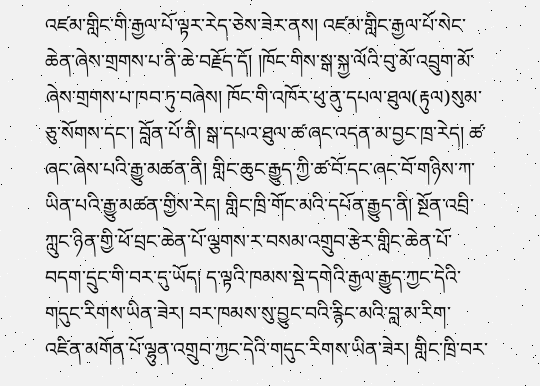འཛམ་གླིང་གི་རྒྱལ་པོ་ལྟར་རེད་ཅེས་ཟེར་ནས། འཛམ་གླིང་རྒྱལ་པོ་སེང་ཆེན་ཞེས་གྲགས་པ་ནི་ཆེ་བརྗོད་དོ། །ཁོང་གིས་སྒ་སྐྱ་ལོའི་བུ་མོ་འབྲུག་མོ་ཞེས་གྲགས་པ་ཁབ་ཏུ་བཞེས། ཁོང་གི་འཁོར་ཕུ་ནུ་དཔལ་ཐུལ(རྟུལ)སུམ་ཅུ་སོགས་དང་། བློན་པོ་ནི། སྒ་དཔའ་ཐུལ་ཚ་ཞང་འདན་མ་བྱང་ཁྲ་རེད། ཚ་ཞང་ཞེས་པའི་རྒྱུ་མཚན་ནི། གླིང་ཆུང་རྒྱུད་ཀྱི་ཚ་བོ་དང་ཞང་བོ་གཉིས་ཀ་ཡིན་པའི་རྒྱུ་མཚན་གྱིས་རེད། གླིང་ཁྲི་གོང་མའི་དཔོན་རྒྱུད་ནི། སྔོན་འབྲི་ཀླུང་ཉིན་གྱི་ཕོ་བྲང་ཆེན་པོ་ལྕགས་ར་བསམ་འགྲུབ་རྩེར་གླིང་ཆེན་པོ་བདག་དྲུང་གི་བར་དུ་ཡོད། ད་ལྟའི་ཁམས་སྡེ་དགེའི་རྒྱལ་རྒྱུད་ཀྱང་དེའི་གདུང་རིགས་ཡིན་ཟེར། བར་ཁམས་སུ་བྱུང་བའི་རྙིང་མའི་བླ་མ་རིག་འཛིན་མགོན་པོ་ལྷུན་འགྲུབ་ཀྱང་དེའི་གདུང་རིགས་ཡིན་ཟེར། གླིང་ཁྲི་བར་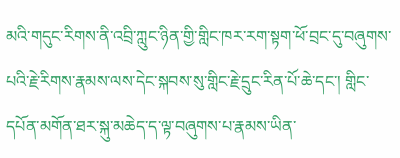མའི་གདུང་རིགས་ནི་འབྲི་ཀླུང་ཉིན་གྱི་གླིང་ཁར་རག་སྟག་ཕོ་བྲང་དུ་བཞུགས་པའི་རྗེ་རིགས་རྣམས་ལས་དེང་སྐབས་སུ་གླིང་རྗེ་དྲུང་རིན་པོ་ཆེ་དང་། གླིང་དཔོན་མགོན་ཐར་སྐུ་མཆེད་ད་ལྟ་བཞུགས་པ་རྣམས་ཡིན་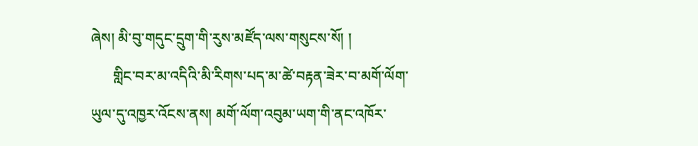ཞེས། མི་བུ་གདུང་དྲུག་གི་རུས་མཛོད་ལས་གསུངས་སོ། །
      གླིང་བར་མ་འདིའི་མི་རིགས་པད་མ་ཚེ་བརྟན་ཟེར་བ་མགོ་ལོག་ཡུལ་དུ་འཁྱར་འོངས་ནས། མགོ་ལོག་འབུམ་ཡག་གི་ནང་འཁོར་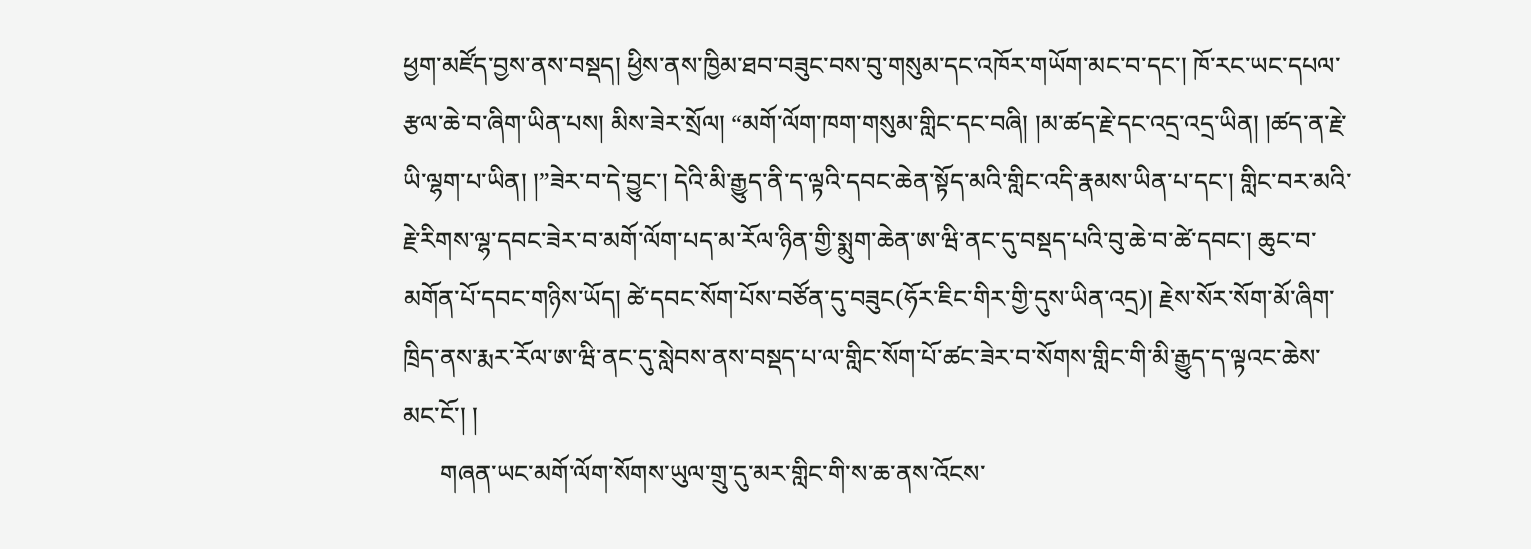ཕྱག་མཛོད་བྱས་ནས་བསྡད། ཕྱིས་ནས་ཁྱིམ་ཐབ་བཟུང་བས་བུ་གསུམ་དང་འཁོར་གཡོག་མང་བ་དང་། ཁོ་རང་ཡང་དཔལ་རྩལ་ཆེ་བ་ཞིག་ཡིན་པས། མིས་ཟེར་སྲོལ། “མགོ་ལོག་ཁག་གསུམ་གླིང་དང་བཞི། །མ་ཚད་རྗེ་དང་འདྲ་འདྲ་ཡིན། །ཚད་ན་རྗེ་ཡི་ལྷག་པ་ཡིན། །”ཟེར་བ་དེ་བྱུང་། དེའི་མི་རྒྱུད་ནི་ད་ལྟའི་དབང་ཆེན་སྟོད་མའི་གླིང་འདི་རྣམས་ཡིན་པ་དང་། གླིང་བར་མའི་རྗེ་རིགས་ལྷ་དབང་ཟེར་བ་མགོ་ལོག་པད་མ་རོལ་ཉིན་གྱི་སྨུག་ཆེན་ཨ་ཝི་ནང་དུ་བསྡད་པའི་བུ་ཆེ་བ་ཚེ་དབང་། ཆུང་བ་མགོན་པོ་དབང་གཉིས་ཡོད། ཚེ་དབང་སོག་པོས་བཙོན་དུ་བཟུང(ཧོར་ཇིང་གིར་གྱི་དུས་ཡིན་འདྲ)། རྗེས་སོར་སོག་མོ་ཞིག་ཁྲིད་ནས་རྨར་རོལ་ཨ་ཝི་ནང་དུ་སླེབས་ནས་བསྡད་པ་ལ་གླིང་སོག་པོ་ཚང་ཟེར་བ་སོགས་གླིང་གི་མི་རྒྱུད་ད་ལྟའང་ཆེས་མང་ངོ་། །
      གཞན་ཡང་མགོ་ལོག་སོགས་ཡུལ་གྲུ་དུ་མར་གླིང་གི་ས་ཆ་ནས་འོངས་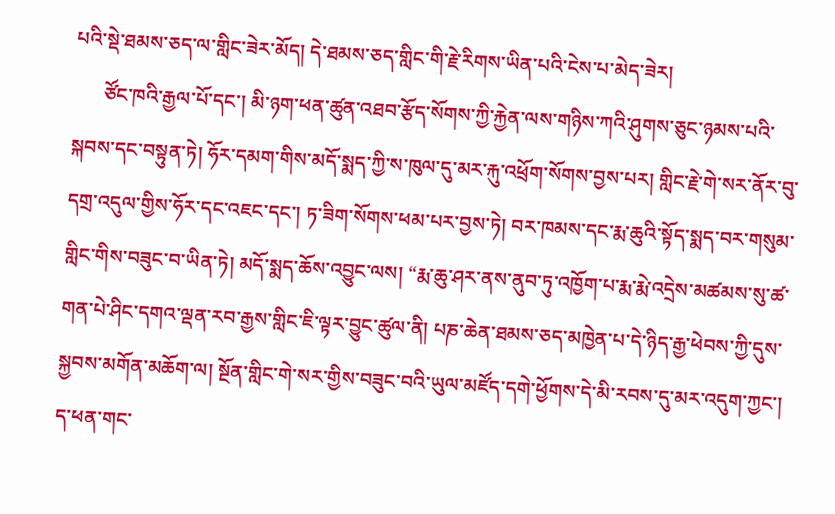པའི་སྡེ་ཐམས་ཅད་ལ་གླིང་ཟེར་མོད། དེ་ཐམས་ཅད་གླིང་གི་རྗེ་རིགས་ཡིན་པའི་ངེས་པ་མེད་ཟེར།
      ཙོང་ཁའི་རྒྱལ་པོ་དང་། མི་ཉག་ཕན་ཚུན་འཐབ་རྩོད་སོགས་ཀྱི་རྐྱེན་ལས་གཉིས་ཀའི་ཤུགས་ཅུང་ཉམས་པའི་སྐབས་དང་བསྟུན་ཏེ། ཧོར་དམག་གིས་མདོ་སྨད་ཀྱི་ས་ཁུལ་དུ་མར་རྐུ་འཕྲོག་སོགས་བྱས་པར། གླིང་རྗེ་གེ་སར་ནོར་བུ་དགྲ་འདུལ་གྱིས་ཧོར་དང་འཇང་དང་། ཏ་ཟིག་སོགས་ཕམ་པར་བྱས་ཏེ། བར་ཁམས་དང་རྨ་ཆུའི་སྟོད་སྨད་བར་གསུམ་གླིང་གིས་བཟུང་བ་ཡིན་ཏེ། མདོ་སྨད་ཆོས་འབྱུང་ལས། “རྨ་ཆུ་ཤར་ནས་ནུབ་ཏུ་འཁྱོག་པ་རྨ་རྨེ་འདྲེས་མཚམས་སུ་ཚ་གན་པེ་ཤིང་དགའ་ལྡན་རབ་རྒྱས་གླིང་ཇི་ལྟར་བྱུང་ཚུལ་ནི། པཎ་ཆེན་ཐམས་ཅད་མཁྱེན་པ་དེ་ཉིད་རྒྱ་ཕེབས་ཀྱི་དུས་སྐྱབས་མགོན་མཆོག་ལ། སྔོན་གླིང་གེ་སར་གྱིས་བཟུང་བའི་ཡུལ་མཛོད་དགེ་ཕྱོགས་དེ་མི་རབས་དུ་མར་འདུག་ཀྱང་། ད་ཕན་གང་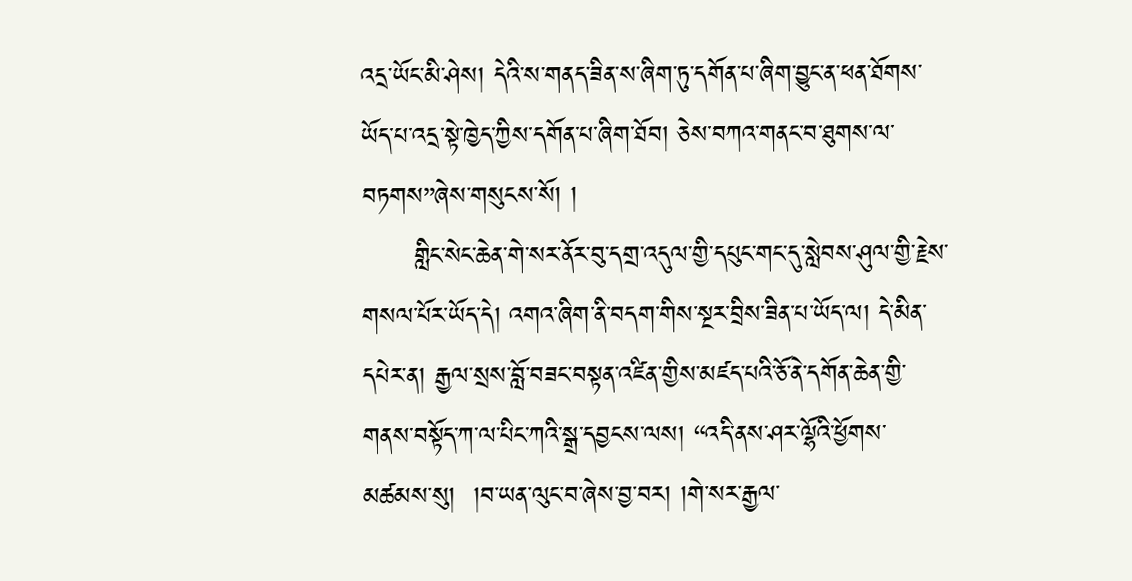འདྲ་ཡོང་མི་ཤེས། དེའི་ས་གནད་ཟིན་ས་ཞིག་ཏུ་དགོན་པ་ཞིག་བྱུང་ན་ཕན་ཐོགས་ཡོད་པ་འདྲ་སྟེ་ཁྱེད་ཀྱིས་དགོན་པ་ཞིག་ཐོབ། ཅེས་བཀའ་གནང་བ་ཐུགས་ལ་བཏགས”ཞེས་གསུངས་སོ། །
      གླིང་སེང་ཆེན་གེ་སར་ནོར་བུ་དགྲ་འདུལ་གྱི་དཔུང་གང་དུ་སླེབས་ཤུལ་གྱི་རྗེས་གསལ་པོར་ཡོད་དེ། འགའ་ཞིག་ནི་བདག་གིས་སྔར་བྲིས་ཟིན་པ་ཡོད་ལ། དེ་མིན་དཔེར་ན། རྒྱལ་སྲས་བློ་བཟང་བསྟན་འཛིན་གྱིས་མཛད་པའི་ཅོ་ནེ་དགོན་ཆེན་གྱི་གནས་བསྟོད་ཀ་ལ་པིང་ཀའི་སྒྲ་དབྱངས་ལས། “འདི་ནས་ཤར་ལྷོའི་ཕྱོགས་མཚམས་སུ།  །བ་ཡན་ལུང་བ་ཞེས་བྱ་བར། །གེ་སར་རྒྱལ་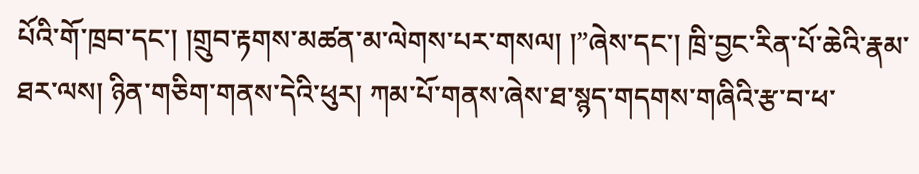པོའི་གོ་ཁྲབ་དང་། །གྲུབ་རྟགས་མཚན་མ་ལེགས་པར་གསལ། །”ཞེས་དང་། ཁྲི་བྱང་རིན་པོ་ཆེའི་རྣམ་ཐར་ལས། ཉིན་གཅིག་གནས་དེའི་ཕུར། ཀམ་པོ་གནས་ཞེས་ཐ་སྙད་གདགས་གཞིའི་རྩ་བ་ཕ་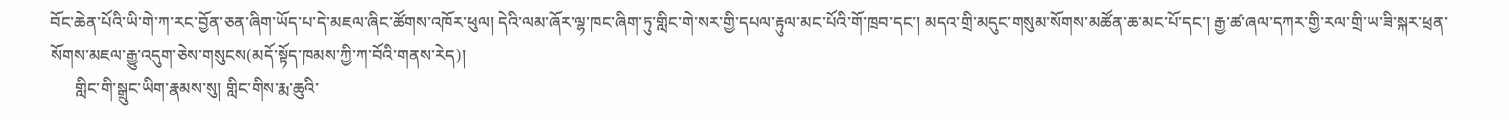བོང་ཆེན་པོའི་ཡི་གེ་ཀ་རང་བྱོན་ཅན་ཞིག་ཡོད་པ་དེ་མཇལ་ཞིང་ཚོགས་འཁོར་ཕུལ། དེའི་ལམ་ཞོར་ལྷ་ཁང་ཞིག་ཏུ་གླིང་གེ་སར་གྱི་དཔལ་རྟུལ་མང་པོའི་གོ་ཁྲབ་དང་། མདའ་གྲི་མདུང་གསུམ་སོགས་མཚོན་ཆ་མང་པོ་དང་། རྒྱ་ཚ་ཞལ་དཀར་གྱི་རལ་གྲི་ཡ་ཟི་སྐར་ཕྲན་སོགས་མཇལ་རྒྱུ་འདུག་ཅེས་གསུངས(མདོ་སྟོད་ཁམས་ཀྱི་ཀ་བོའི་གནས་རེད)།
      གླིང་གི་སྒྲུང་ཡིག་རྣམས་སུ། གླིང་གིས་རྨ་ཆུའི་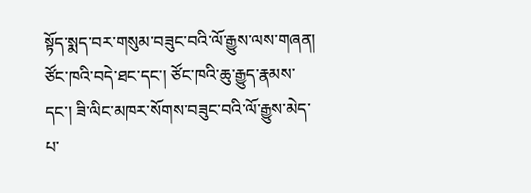སྟོད་སྨད་བར་གསུམ་བཟུང་བའི་ལོ་རྒྱུས་ལས་གཞན། ཙོང་ཁའི་བདེ་ཐང་དང་། ཙོང་ཁའི་ཆུ་རྒྱུད་རྣམས་དང་། ཟི་ལིང་མཁར་སོགས་བཟུང་བའི་ལོ་རྒྱུས་མེད་པ་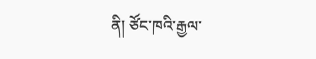ནི། ཙོང་ཁའི་རྒྱལ་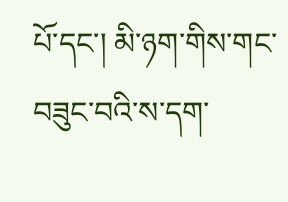པོ་དང་། མི་ཉག་གིས་གང་བཟུང་བའི་ས་དག་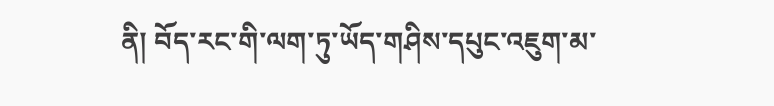ནི། བོད་རང་གི་ལག་ཏུ་ཡོད་གཤིས་དཔུང་འཇུག་མ་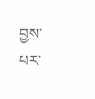བྱས་པར་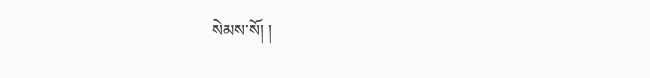སེམས་སོ། །